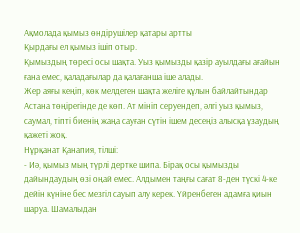Ақмолада қымыз өндірушілер қатары артты
Қырдағы ел қымыз ішіп отыр.
Қымыздың төресі осы шақта. Уыз қымызды қазір ауылдағы ағайын ғана емес, қаладағылар да қалағанша іше алады.
Жер аяғы кеңіп, көк мелдеген шақта желіге құлын байлайтындар Астана төңірегінде де көп. Ат мініп серуендеп, әлгі уыз қымыз, саумал, тіпті биенің жаңа сауған сүтін ішем десеңіз алысқа ұзаудың қажеті жоқ.
Нұрқанат Қанапия, тілші:
- Иә, қымыз мың түрлі дертке шипа. Бірақ осы қымызды дайындаудың өзі оңай емес. Алдымен таңғы сағат 8-ден түскі 4-ке дейін күніне бес мезгіл сауып алу керек. Үйренбеген адамға қиын шаруа. Шамалыдан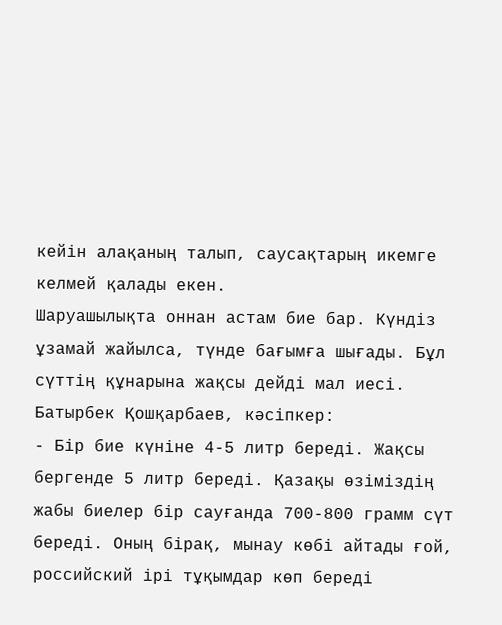кейін алақаның талып, саусақтарың икемге келмей қалады екен.
Шаруашылықта оннан астам бие бар. Күндіз ұзамай жайылса, түнде бағымға шығады. Бұл сүттің құнарына жақсы дейді мал иесі.
Батырбек Қошқарбаев, кәсіпкер:
- Бір бие күніне 4-5 литр береді. Жақсы бергенде 5 литр береді. Қазақы өзіміздің жабы биелер бір сауғанда 700-800 грамм сүт береді. Оның бірақ, мынау көбі айтады ғой, российский ірі тұқымдар көп береді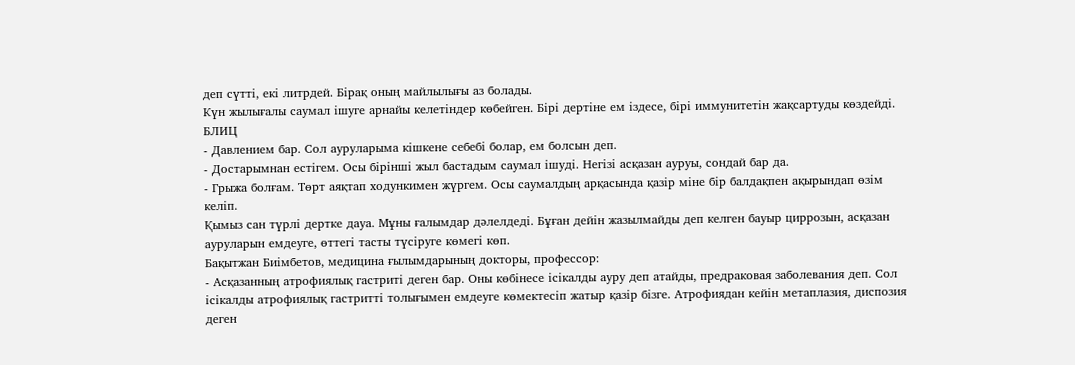деп сүтті, екі литрдей. Бірақ оның майлылығы аз болады.
Күн жылығалы саумал ішуге арнайы келетіндер көбейген. Бірі дертіне ем іздесе, бірі иммунитетін жақсартуды көздейді.
БЛИЦ
- Давлением бар. Сол ауруларыма кішкене себебі болар, ем болсын деп.
- Достарымнан естігем. Осы бірінші жыл бастадым саумал ішуді. Негізі асқазан ауруы, сондай бар да.
- Грыжа болғам. Төрт аяқтап ходункимен жүргем. Осы саумалдың арқасында қазір міне бір балдақпен ақырындап өзім келіп.
Қымыз cан түрлі дертке дауа. Мұны ғалымдар дәлелдеді. Бұған дейін жазылмайды деп келген бауыр циррозын, асқазан ауруларын емдеуге, өттегі тасты түсіруге көмегі көп.
Бақытжан Биімбетов, медицина ғылымдарының докторы, профессор:
- Асқазанның атрофиялық гастриті деген бар. Оны көбінесе ісікалды ауру деп атайды, предраковая заболевания деп. Сол ісікалды атрофиялық гастритті толығымен емдеуге көмектесіп жатыр қазір бізге. Атрофиядан кейін метаплазия, диспозия деген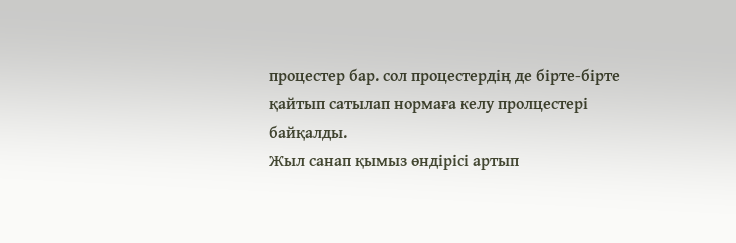процестер бар. сол процестердің де бірте-бірте қайтып сатылап нормаға келу пролцестері байқалды.
Жыл санап қымыз өндірісі артып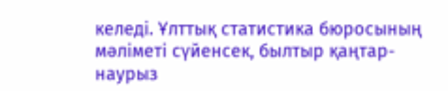келеді. Ұлттық статистика бюросының мәліметі сүйенсек, былтыр қаңтар-наурыз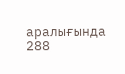аралығында 288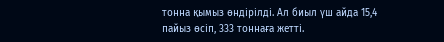тонна қымыз өндірілді. Ал биыл үш айда 15,4 пайыз өсіп, 333 тоннаға жетті.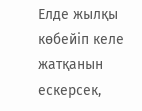Елде жылқы көбейіп келе жатқанын ескерсек,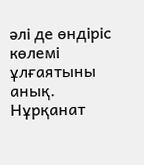әлі де өндіріс көлемі ұлғаятыны анық.
Нұрқанат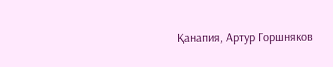Қанапия, Артур Горшняков